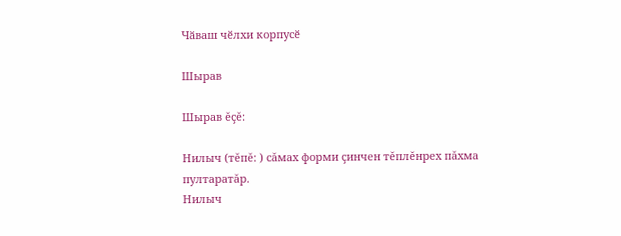Чӑваш чӗлхи корпусӗ

Шырав

Шырав ĕçĕ:

Нилыч (тĕпĕ: ) сăмах форми çинчен тĕплĕнрех пăхма пултаратăр.
Нилыч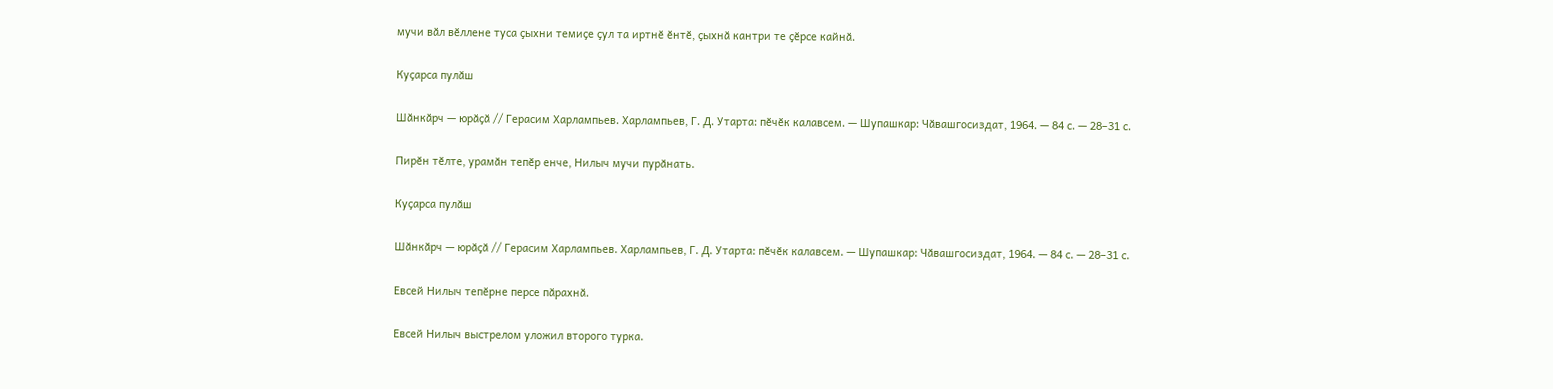мучи вӑл вӗллене туса ҫыхни темиҫе ҫул та иртнӗ ӗнтӗ, ҫыхнӑ кантри те ҫӗрсе кайнӑ.

Куҫарса пулӑш

Шӑнкӑрч — юрӑҫӑ // Герасим Харлампьев. Харлампьев, Г. Д. Утарта: пӗчӗк калавсем. — Шупашкар: Чӑвашгосиздат, 1964. — 84 с. — 28–31 с.

Пирӗн тӗлте, урамӑн тепӗр енче, Нилыч мучи пурӑнать.

Куҫарса пулӑш

Шӑнкӑрч — юрӑҫӑ // Герасим Харлампьев. Харлампьев, Г. Д. Утарта: пӗчӗк калавсем. — Шупашкар: Чӑвашгосиздат, 1964. — 84 с. — 28–31 с.

Евсей Нилыч тепӗрне персе пӑрахнӑ.

Евсей Нилыч выстрелом уложил второго турка.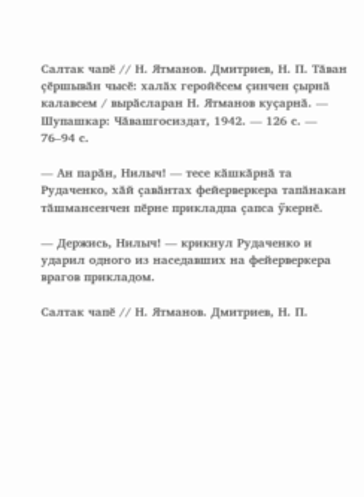Салтак чапӗ // Н. Ятманов. Дмитриев, Н. П. Тӑван ҫӗршывӑн чысӗ: халӑх геройӗсем ҫинчен ҫырнӑ калавсем / вырӑсларан Н. Ятманов куҫарнӑ. — Шупашкар: Чӑвашгосиздат, 1942. — 126 с. — 76–94 с.

— Ан парӑн, Нилыч! — тесе кӑшкӑрнӑ та Рудаченко, хӑй ҫавӑнтах фейерверкера тапӑнакан тӑшмансенчен пӗрне прикладпа ҫапса ӳкернӗ.

— Держись, Нилыч! — крикнул Рудаченко и ударил одного из наседавших на фейерверкера врагов прикладом.

Салтак чапӗ // Н. Ятманов. Дмитриев, Н. П.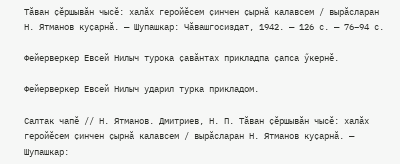Тӑван ҫӗршывӑн чысӗ: халӑх геройӗсем ҫинчен ҫырнӑ калавсем / вырӑсларан Н. Ятманов куҫарнӑ. — Шупашкар: Чӑвашгосиздат, 1942. — 126 с. — 76–94 с.

Фейерверкер Евсей Нилыч турока ҫавӑнтах прикладпа ҫапса ӳкернӗ.

Фейерверкер Евсей Нилыч ударил турка прикладом.

Салтак чапӗ // Н. Ятманов. Дмитриев, Н. П. Тӑван ҫӗршывӑн чысӗ: халӑх геройӗсем ҫинчен ҫырнӑ калавсем / вырӑсларан Н. Ятманов куҫарнӑ. — Шупашкар: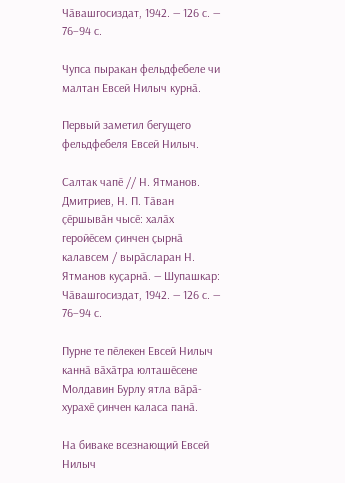Чӑвашгосиздат, 1942. — 126 с. — 76–94 с.

Чупса пыракан фельдфебеле чи малтан Евсей Нилыч курнӑ.

Первый заметил бегущего фельдфебеля Евсей Нилыч.

Салтак чапӗ // Н. Ятманов. Дмитриев, Н. П. Тӑван ҫӗршывӑн чысӗ: халӑх геройӗсем ҫинчен ҫырнӑ калавсем / вырӑсларан Н. Ятманов куҫарнӑ. — Шупашкар: Чӑвашгосиздат, 1942. — 126 с. — 76–94 с.

Пурне те пӗлекен Евсей Нилыч каннӑ вӑхӑтра юлташӗсене Молдавин Бурлу ятла вӑрӑ-хурахӗ ҫинчен каласа панӑ.

На биваке всезнающий Евсей Нилыч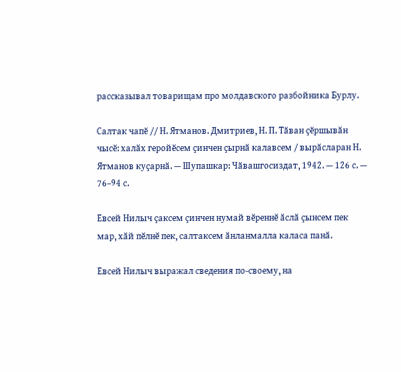рассказывал товарищам про молдавского разбойника Бурлу.

Салтак чапӗ // Н. Ятманов. Дмитриев, Н. П. Тӑван ҫӗршывӑн чысӗ: халӑх геройӗсем ҫинчен ҫырнӑ калавсем / вырӑсларан Н. Ятманов куҫарнӑ. — Шупашкар: Чӑвашгосиздат, 1942. — 126 с. — 76–94 с.

Евсей Нилыч ҫаксем ҫинчен нумай вӗреннӗ ӑслӑ ҫынсем пек мар, хӑй пӗлнӗ пек, салтаксем ӑнланмалла каласа панӑ.

Евсей Нилыч выражал сведения по-своему, на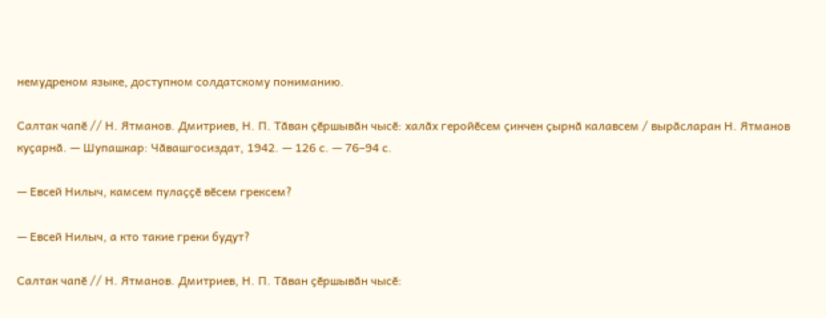немудреном языке, доступном солдатскому пониманию.

Салтак чапӗ // Н. Ятманов. Дмитриев, Н. П. Тӑван ҫӗршывӑн чысӗ: халӑх геройӗсем ҫинчен ҫырнӑ калавсем / вырӑсларан Н. Ятманов куҫарнӑ. — Шупашкар: Чӑвашгосиздат, 1942. — 126 с. — 76–94 с.

— Евсей Нилыч, камсем пулаҫҫӗ вӗсем грексем?

— Евсей Нилыч, а кто такие греки будут?

Салтак чапӗ // Н. Ятманов. Дмитриев, Н. П. Тӑван ҫӗршывӑн чысӗ: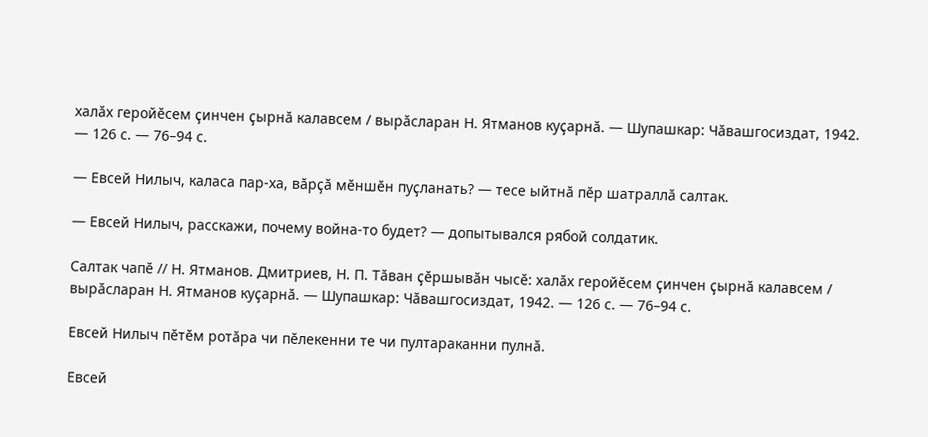халӑх геройӗсем ҫинчен ҫырнӑ калавсем / вырӑсларан Н. Ятманов куҫарнӑ. — Шупашкар: Чӑвашгосиздат, 1942. — 126 с. — 76–94 с.

— Евсей Нилыч, каласа пар-ха, вӑрҫӑ мӗншӗн пуҫланать? — тесе ыйтнӑ пӗр шатраллӑ салтак.

— Евсей Нилыч, расскажи, почему война-то будет? — допытывался рябой солдатик.

Салтак чапӗ // Н. Ятманов. Дмитриев, Н. П. Тӑван ҫӗршывӑн чысӗ: халӑх геройӗсем ҫинчен ҫырнӑ калавсем / вырӑсларан Н. Ятманов куҫарнӑ. — Шупашкар: Чӑвашгосиздат, 1942. — 126 с. — 76–94 с.

Евсей Нилыч пӗтӗм ротӑра чи пӗлекенни те чи пултараканни пулнӑ.

Евсей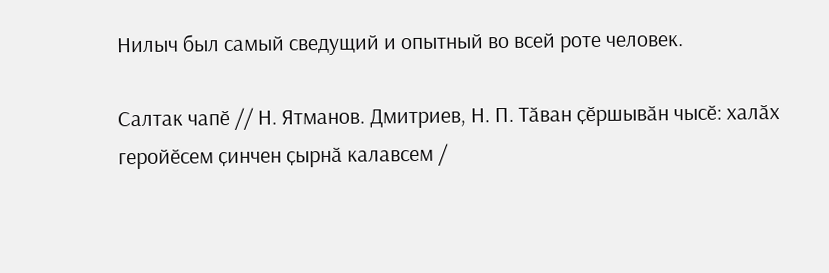Нилыч был самый сведущий и опытный во всей роте человек.

Салтак чапӗ // Н. Ятманов. Дмитриев, Н. П. Тӑван ҫӗршывӑн чысӗ: халӑх геройӗсем ҫинчен ҫырнӑ калавсем /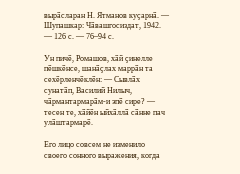вырӑсларан Н. Ятманов куҫарнӑ. — Шупашкар: Чӑвашгосиздат, 1942. — 126 с. — 76–94 с.

Ун пичӗ, Ромашов, хӑй ҫинелле пӗшкӗнсе, шанӑҫлах маррӑн та сехӗрленчӗклӗн: — Сывлӑх сунатӑп, Василий Нилыч, чӑрмантармарӑм-и эпӗ сире? — тесен те, хӑйӗн ыйхӑллӑ сӑнне пач улӑштармарӗ.

Его лицо совсем не изменило своего сонного выражения, когда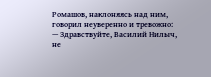Ромашов, наклоняясь над ним, говорил неуверенно и тревожно: — Здравствуйте, Василий Нилыч, не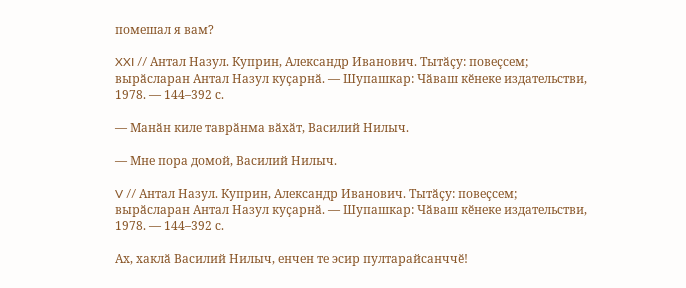помешал я вам?

XXI // Антал Назул. Куприн, Александр Иванович. Тытӑҫу: повеҫсем; вырӑсларан Антал Назул куҫарнӑ. — Шупашкар: Чӑваш кӗнеке издательстви, 1978. — 144–392 с.

— Манӑн киле таврӑнма вӑхӑт, Василий Нилыч.

— Мне пора домой, Василий Нилыч.

V // Антал Назул. Куприн, Александр Иванович. Тытӑҫу: повеҫсем; вырӑсларан Антал Назул куҫарнӑ. — Шупашкар: Чӑваш кӗнеке издательстви, 1978. — 144–392 с.

Ах, хаклӑ Василий Нилыч, енчен те эсир пултарайсанччӗ!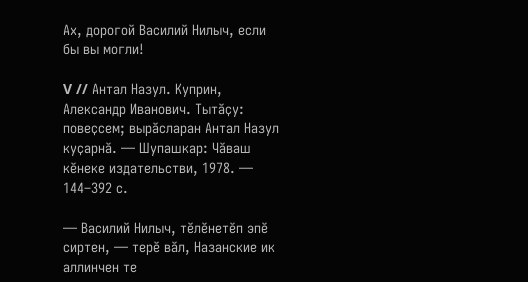Ах, дорогой Василий Нилыч, если бы вы могли!

V // Антал Назул. Куприн, Александр Иванович. Тытӑҫу: повеҫсем; вырӑсларан Антал Назул куҫарнӑ. — Шупашкар: Чӑваш кӗнеке издательстви, 1978. — 144–392 с.

— Василий Нилыч, тӗлӗнетӗп эпӗ сиртен, — терӗ вӑл, Назанские ик аллинчен те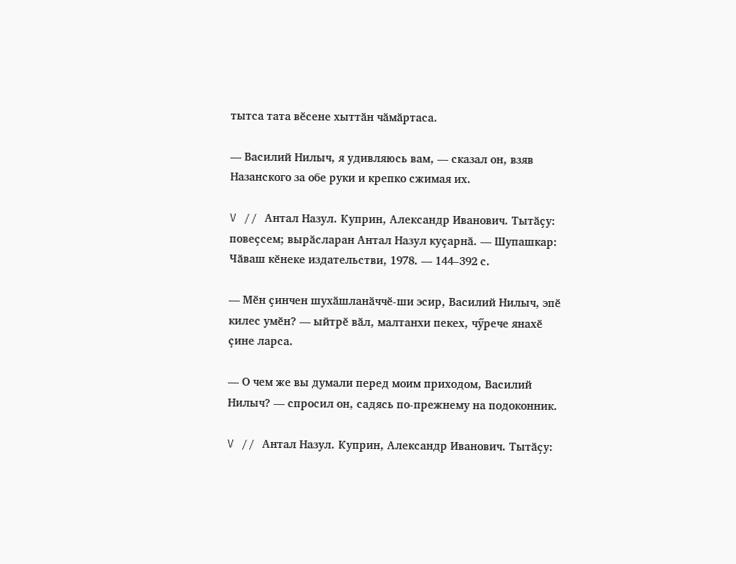тытса тата вӗсене хыттӑн чӑмӑртаса.

— Василий Нилыч, я удивляюсь вам, — сказал он, взяв Назанского за обе руки и крепко сжимая их.

V // Антал Назул. Куприн, Александр Иванович. Тытӑҫу: повеҫсем; вырӑсларан Антал Назул куҫарнӑ. — Шупашкар: Чӑваш кӗнеке издательстви, 1978. — 144–392 с.

— Мӗн ҫинчен шухӑшланӑччӗ-ши эсир, Василий Нилыч, эпӗ килес умӗн? — ыйтрӗ вӑл, малтанхи пекех, чӳрече янахӗ ҫине ларса.

— О чем же вы думали перед моим приходом, Василий Нилыч? — спросил он, садясь по-прежнему на подоконник.

V // Антал Назул. Куприн, Александр Иванович. Тытӑҫу: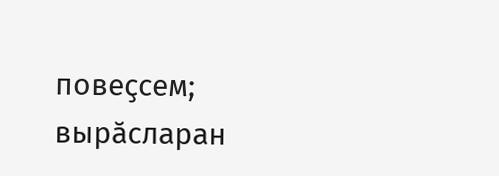повеҫсем; вырӑсларан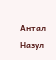Антал Назул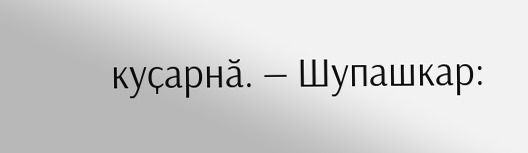куҫарнӑ. — Шупашкар: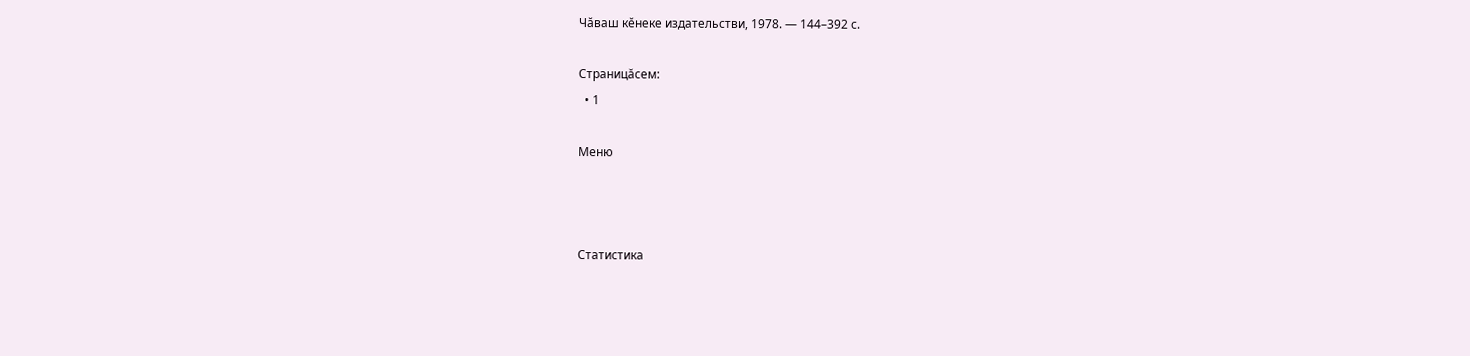Чӑваш кӗнеке издательстви, 1978. — 144–392 с.

Страницăсем:
  • 1

Меню



Статистика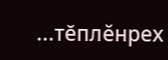...тĕплӗнрех